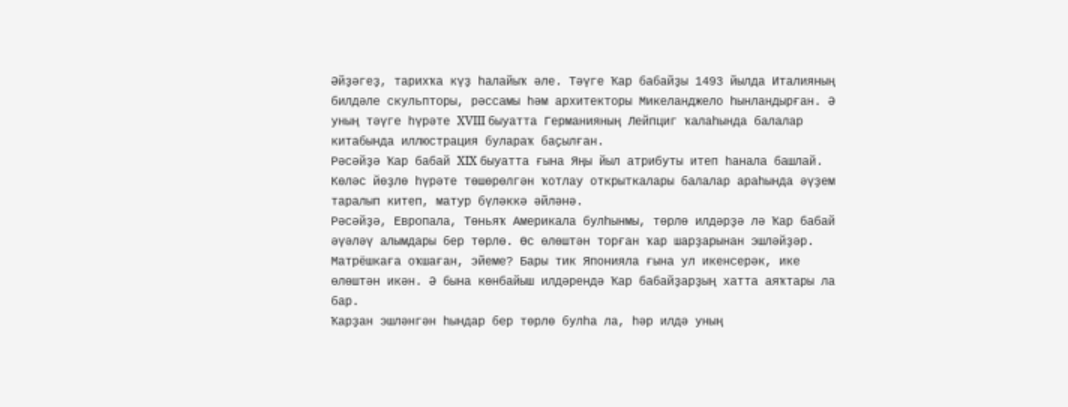Әйҙәгеҙ, тарихҡа күҙ һалайыҡ әле. Тәүге Ҡар бабайҙы 1493 йылда Италияның билдәле скульпторы, рәссамы һәм архитекторы Микеланджело һынландырған. Ә уның тәүге һүрәте XVIII быуатта Германияның Лейпциг ҡалаһында балалар китабында иллюстрация булараҡ баҫылған.
Рәсәйҙә Ҡар бабай XIX быуатта ғына Яңы йыл атрибуты итеп һанала башлай. Көләс йөҙлө һүрәте төшөрөлгән ҡотлау открыткалары балалар араһында әүҙем таралып китеп, матур бүләккә әйләнә.
Рәсәйҙә, Европала, Төньяҡ Америкала булһынмы, төрлө илдәрҙә лә Ҡар бабай әүәләү алымдары бер төрлө. Өс өлөштән торған ҡар шарҙарынан эшләйҙәр. Матрёшкаға оҡшаған, эйеме? Бары тик Японияла ғына ул икенсерәк, ике өлөштән икән. Ә бына көнбайыш илдәрендә Ҡар бабайҙарҙың хатта аяҡтары ла бар.
Ҡарҙан эшләнгән һындар бер төрлө булһа ла, һәр илдә уның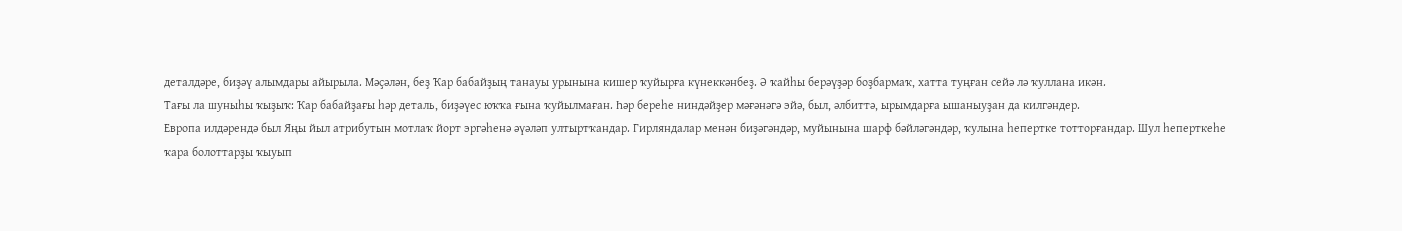деталдәре, биҙәү алымдары айырыла. Мәҫәлән, беҙ Ҡар бабайҙың танауы урынына кишер ҡуйырға күнеккәнбеҙ. Ә ҡайһы берәүҙәр боҙбармаҡ, хатта туңған сейә лә ҡуллана икән.
Тағы ла шуныһы ҡыҙыҡ: Ҡар бабайҙағы һәр деталь, биҙәүес юҡҡа ғына ҡуйылмаған. Һәр береһе ниндәйҙер мәғәнәгә эйә, был, әлбиттә, ырымдарға ышаныуҙан да килгәндер.
Европа илдәрендә был Яңы йыл атрибутын мотлаҡ йорт эргәһенә әүәләп ултыртҡандар. Гирляндалар менән биҙәгәндәр, муйынына шарф бәйләгәндәр, ҡулына һепертке тотторғандар. Шул һеперткеһе ҡара болоттарҙы ҡыуып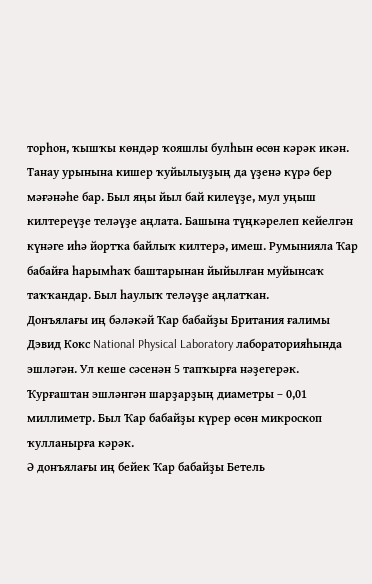торһон, ҡышҡы көндәр ҡояшлы булһын өсөн кәрәк икән. Танау урынына кишер ҡуйылыуҙың да үҙенә күрә бер мәғәнәһе бар. Был яңы йыл бай килеүҙе, мул уңыш килтереүҙе теләүҙе аңлата. Башына түңкәрелеп кейелгән күнәге иһә йортҡа байлыҡ килтерә, имеш. Румынияла Ҡар бабайға һарымһаҡ баштарынан йыйылған муйынсаҡ таҡҡандар. Был һаулыҡ теләүҙе аңлатҡан.
Донъялағы иң бәләкәй Ҡар бабайҙы Британия ғалимы Дэвид Кокс National Physical Laboratory лабораторияһында эшләгән. Ул кеше сәсенән 5 тапҡырға нәҙегерәк. Ҡурғаштан эшләнгән шарҙарҙың диаметры – 0,01 миллиметр. Был Ҡар бабайҙы күрер өсөн микроскоп ҡулланырға кәрәк.
Ә донъялағы иң бейек Ҡар бабайҙы Бетель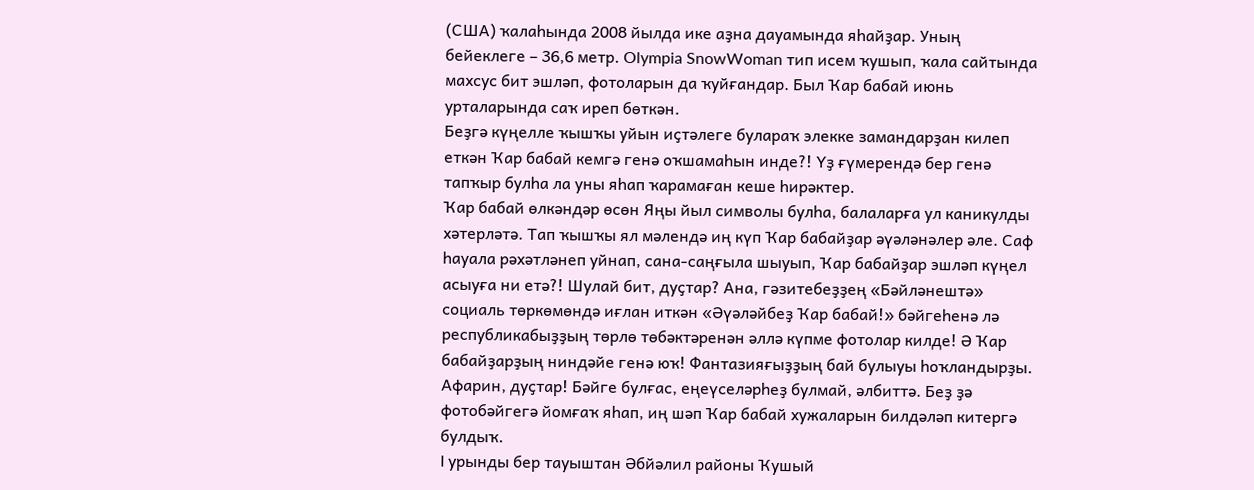(США) ҡалаһында 2008 йылда ике аҙна дауамында яһайҙар. Уның бейеклеге – 36,6 метр. Olympia SnowWoman тип исем ҡушып, ҡала сайтында махсус бит эшләп, фотоларын да ҡуйғандар. Был Ҡар бабай июнь урталарында саҡ иреп бөткән.
Беҙгә күңелле ҡышҡы уйын иҫтәлеге булараҡ элекке замандарҙан килеп еткән Ҡар бабай кемгә генә оҡшамаһын инде?! Үҙ ғүмерендә бер генә тапҡыр булһа ла уны яһап ҡарамаған кеше һирәктер.
Ҡар бабай өлкәндәр өсөн Яңы йыл символы булһа, балаларға ул каникулды хәтерләтә. Тап ҡышҡы ял мәлендә иң күп Ҡар бабайҙар әүәләнәлер әле. Саф һауала рәхәтләнеп уйнап, сана-саңғыла шыуып, Ҡар бабайҙар эшләп күңел асыуға ни етә?! Шулай бит, дуҫтар? Ана, гәзитебеҙҙең «Бәйләнештә» социаль төркөмөндә иғлан иткән «Әүәләйбеҙ Ҡар бабай!» бәйгеһенә лә республикабыҙҙың төрлө төбәктәренән әллә күпме фотолар килде! Ә Ҡар бабайҙарҙың ниндәйе генә юҡ! Фантазияғыҙҙың бай булыуы һоҡландырҙы. Афарин, дуҫтар! Бәйге булғас, еңеүселәрһеҙ булмай, әлбиттә. Беҙ ҙә фотобәйгегә йомғаҡ яһап, иң шәп Ҡар бабай хужаларын билдәләп китергә булдыҡ.
I урынды бер тауыштан Әбйәлил районы Ҡушый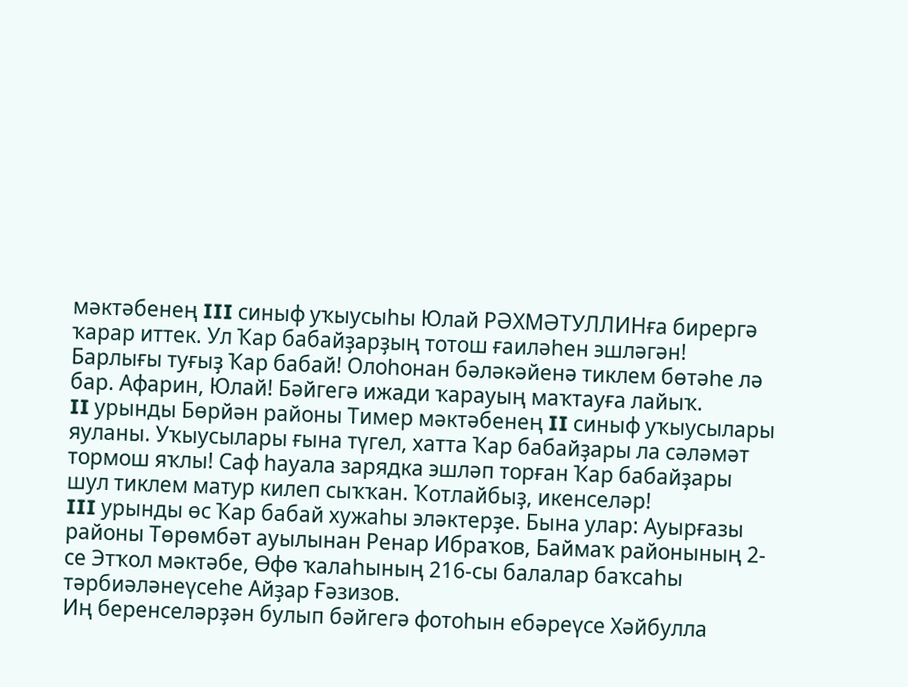мәктәбенең III синыф уҡыусыһы Юлай РӘХМӘТУЛЛИНға бирергә ҡарар иттек. Ул Ҡар бабайҙарҙың тотош ғаиләһен эшләгән! Барлығы туғыҙ Ҡар бабай! Олоһонан бәләкәйенә тиклем бөтәһе лә бар. Афарин, Юлай! Бәйгегә ижади ҡарауың маҡтауға лайыҡ.
II урынды Бөрйән районы Тимер мәктәбенең II синыф уҡыусылары яуланы. Уҡыусылары ғына түгел, хатта Ҡар бабайҙары ла сәләмәт тормош яҡлы! Саф һауала зарядка эшләп торған Ҡар бабайҙары шул тиклем матур килеп сыҡҡан. Ҡотлайбыҙ, икенселәр!
III урынды өс Ҡар бабай хужаһы эләктерҙе. Бына улар: Ауырғазы районы Төрөмбәт ауылынан Ренар Ибраҡов, Баймаҡ районының 2-се Этҡол мәктәбе, Өфө ҡалаһының 216-сы балалар баҡсаһы тәрбиәләнеүсеһе Айҙар Ғәзизов.
Иң беренселәрҙән булып бәйгегә фотоһын ебәреүсе Хәйбулла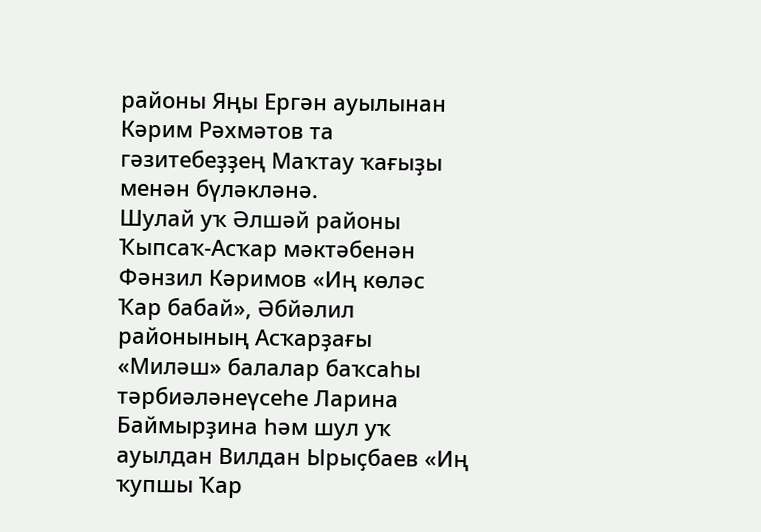районы Яңы Ергән ауылынан Кәрим Рәхмәтов та гәзитебеҙҙең Маҡтау ҡағыҙы менән бүләкләнә.
Шулай уҡ Әлшәй районы Ҡыпсаҡ-Асҡар мәктәбенән Фәнзил Кәримов «Иң көләс Ҡар бабай», Әбйәлил районының Асҡарҙағы «Миләш» балалар баҡсаһы тәрбиәләнеүсеһе Ларина Баймырҙина һәм шул уҡ ауылдан Вилдан Ырыҫбаев «Иң ҡупшы Ҡар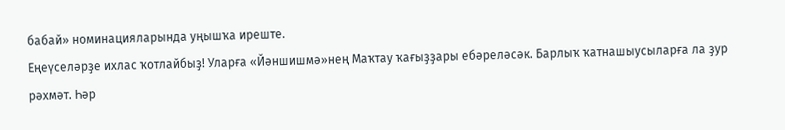бабай» номинацияларында уңышҡа иреште.
Еңеүселәрҙе ихлас ҡотлайбыҙ! Уларға «Йәншишмә»нең Маҡтау ҡағыҙҙары ебәреләсәк. Барлыҡ ҡатнашыусыларға ла ҙур рәхмәт. Һәр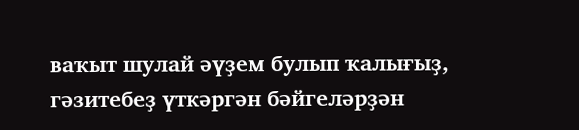ваҡыт шулай әүҙем булып ҡалығыҙ, гәзитебеҙ үткәргән бәйгеләрҙән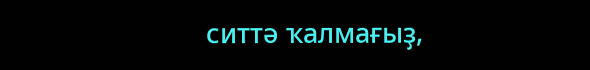ситтә ҡалмағыҙ,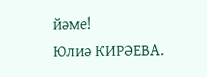йәме!
Юлиә КИРӘЕВА.